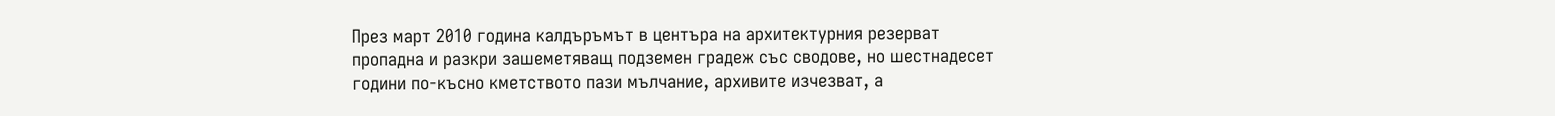През март 2010 година калдъръмът в центъра на архитектурния резерват пропадна и разкри зашеметяващ подземен градеж със сводове, но шестнадесет години по-късно кметството пази мълчание, архивите изчезват, а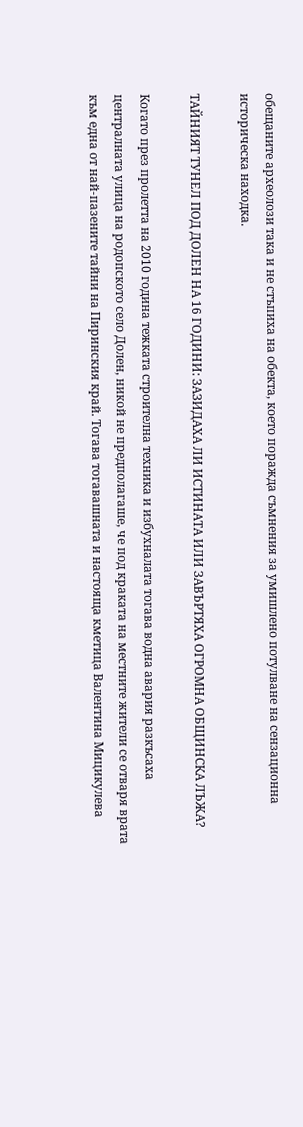обещаните археолози така и не стъпиха на обекта, което поражда съмнения за умишлено потулване на сензационна историческа находка.

ТАЙНИЯТ ТУНЕЛ ПОД ДОЛЕН НА 16 ГОДИНИ: ЗАЗИДАХА ЛИ ИСТИНАТА ИЛИ ЗАВЪРТЯХА ОГРОМНА ОБЩИНСКА ЛЪЖА?

Когато през пролетта на 2010 година тежката строителна техника и избухналата тогава водна авария разкъсаха централната улица на родопското село Долен, никой не предполагаше, че под краката на местните жители се отваря врата към една от най-пазените тайни на Пиринския край. Тогава тогавашната и настояща кметица Валентина Мицикулева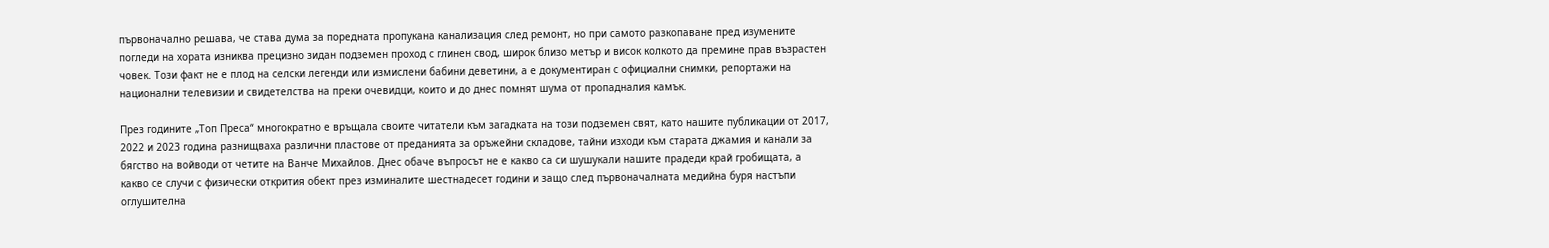първоначално решава, че става дума за поредната пропукана канализация след ремонт, но при самото разкопаване пред изумените погледи на хората изниква прецизно зидан подземен проход с глинен свод, широк близо метър и висок колкото да премине прав възрастен човек. Този факт не е плод на селски легенди или измислени бабини деветини, а е документиран с официални снимки, репортажи на национални телевизии и свидетелства на преки очевидци, които и до днес помнят шума от пропадналия камък.

През годините „Топ Преса“ многократно е връщала своите читатели към загадката на този подземен свят, като нашите публикации от 2017, 2022 и 2023 година разнищваха различни пластове от преданията за оръжейни складове, тайни изходи към старата джамия и канали за бягство на войводи от четите на Ванче Михайлов. Днес обаче въпросът не е какво са си шушукали нашите прадеди край гробищата, а какво се случи с физически открития обект през изминалите шестнадесет години и защо след първоначалната медийна буря настъпи оглушителна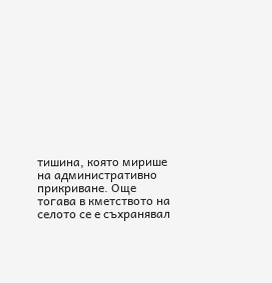тишина, която мирише на административно прикриване. Още тогава в кметството на селото се е съхранявал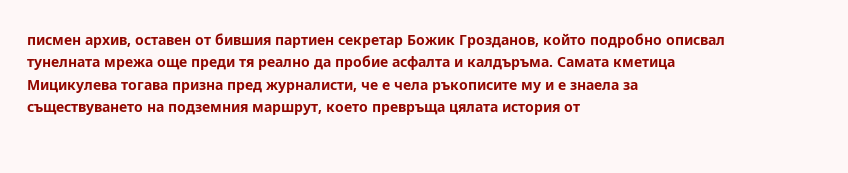писмен архив, оставен от бившия партиен секретар Божик Грозданов, който подробно описвал тунелната мрежа още преди тя реално да пробие асфалта и калдъръма. Самата кметица Мицикулева тогава призна пред журналисти, че е чела ръкописите му и е знаела за съществуването на подземния маршрут, което превръща цялата история от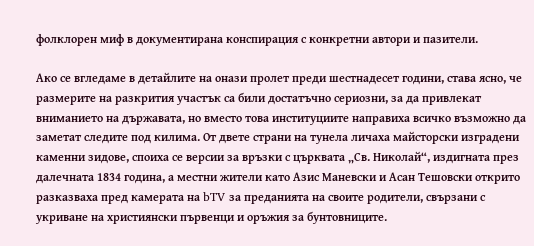фолклорен миф в документирана конспирация с конкретни автори и пазители.

Ако се вгледаме в детайлите на онази пролет преди шестнадесет години, става ясно, че размерите на разкрития участък са били достатъчно сериозни, за да привлекат вниманието на държавата, но вместо това институциите направиха всичко възможно да заметат следите под килима. От двете страни на тунела личаха майсторски изградени каменни зидове, споиха се версии за връзки с църквата „Св. Николай“, издигната през далечната 1834 година, а местни жители като Азис Маневски и Асан Тешовски открито разказваха пред камерата на bTV за преданията на своите родители, свързани с укриване на християнски първенци и оръжия за бунтовниците.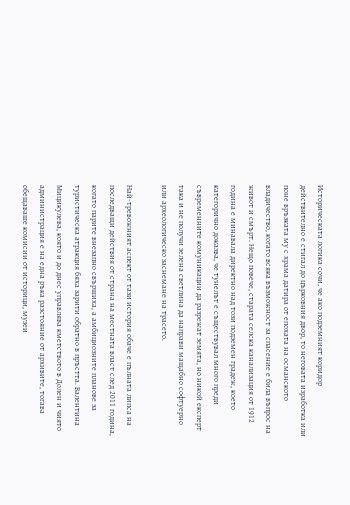Историческата логика сочи, че ако подземният коридор действително е стигал до църковния двор, то неговата изработка или поне връзката му с храма датира от епохата на османското владичество, когато всяка възможност за спасение е била въпрос на живот и смърт. Нещо повече, старата селска канализация от 1912 година е минавала директно над този подземен градеж, което категорично доказва, че тунелът е съществувал много преди съвременните комуникации да разрежат земята, но никой експерт така и не получи зелена светлина да направи мащабно софтуерно или археологическо заснемане на трасето.

Най-тревожният аспект от тази история обаче е пълната липса на последващи действия от страна на местната власт след 2011 година, когато парите внезапно свършиха, а амбициозните планове за туристическа атракция бяха зарити обратно в пръстта. Валентина Мицикулева, която и до днес управлява кметството в Долен и чиято администрация е на една ръка разстояние от архивите, тогава обещаваше комисии от историци, музеи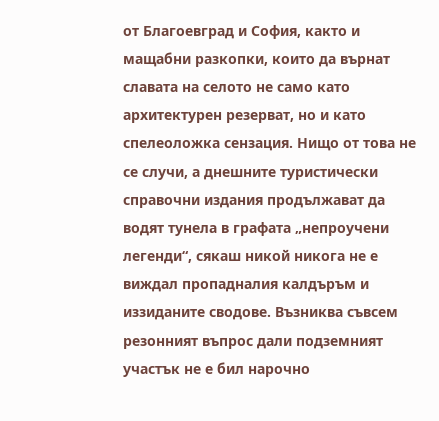от Благоевград и София, както и мащабни разкопки, които да върнат славата на селото не само като архитектурен резерват, но и като спелеоложка сензация. Нищо от това не се случи, а днешните туристически справочни издания продължават да водят тунела в графата „непроучени легенди“, сякаш никой никога не е виждал пропадналия калдъръм и иззиданите сводове. Възниква съвсем резонният въпрос дали подземният участък не е бил нарочно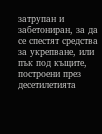затрупан и забетониран, за да се спестят средства за укрепване, или пък под къщите, построени през десетилетията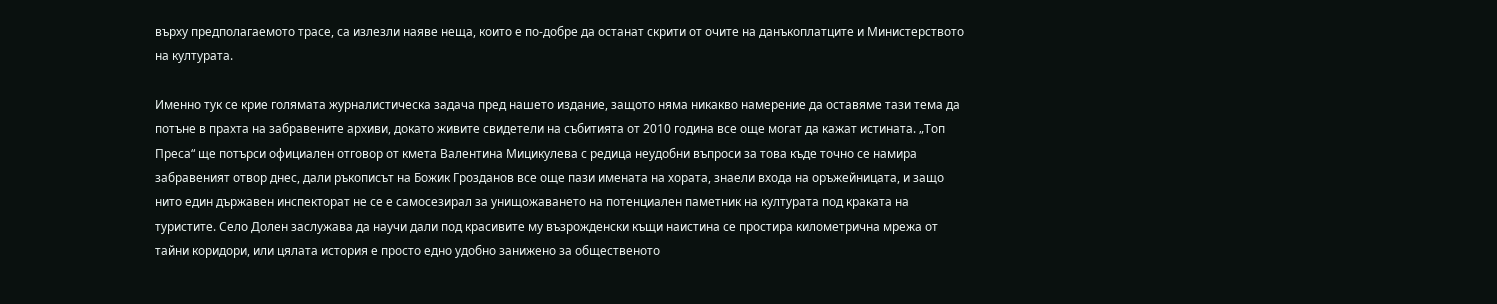върху предполагаемото трасе, са излезли наяве неща, които е по-добре да останат скрити от очите на данъкоплатците и Министерството на културата.

Именно тук се крие голямата журналистическа задача пред нашето издание, защото няма никакво намерение да оставяме тази тема да потъне в прахта на забравените архиви, докато живите свидетели на събитията от 2010 година все още могат да кажат истината. „Топ Преса“ ще потърси официален отговор от кмета Валентина Мицикулева с редица неудобни въпроси за това къде точно се намира забравеният отвор днес, дали ръкописът на Божик Грозданов все още пази имената на хората, знаели входа на оръжейницата, и защо нито един държавен инспекторат не се е самосезирал за унищожаването на потенциален паметник на културата под краката на туристите. Село Долен заслужава да научи дали под красивите му възрожденски къщи наистина се простира километрична мрежа от тайни коридори, или цялата история е просто едно удобно занижено за общественото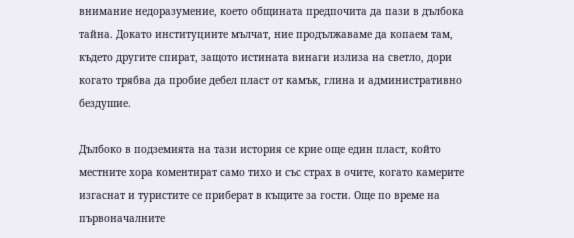внимание недоразумение, което общината предпочита да пази в дълбока тайна. Докато институциите мълчат, ние продължаваме да копаем там, където другите спират, защото истината винаги излиза на светло, дори когато трябва да пробие дебел пласт от камък, глина и административно бездушие.

Дълбоко в подземията на тази история се крие още един пласт, който местните хора коментират само тихо и със страх в очите, когато камерите изгаснат и туристите се приберат в къщите за гости. Още по време на първоначалните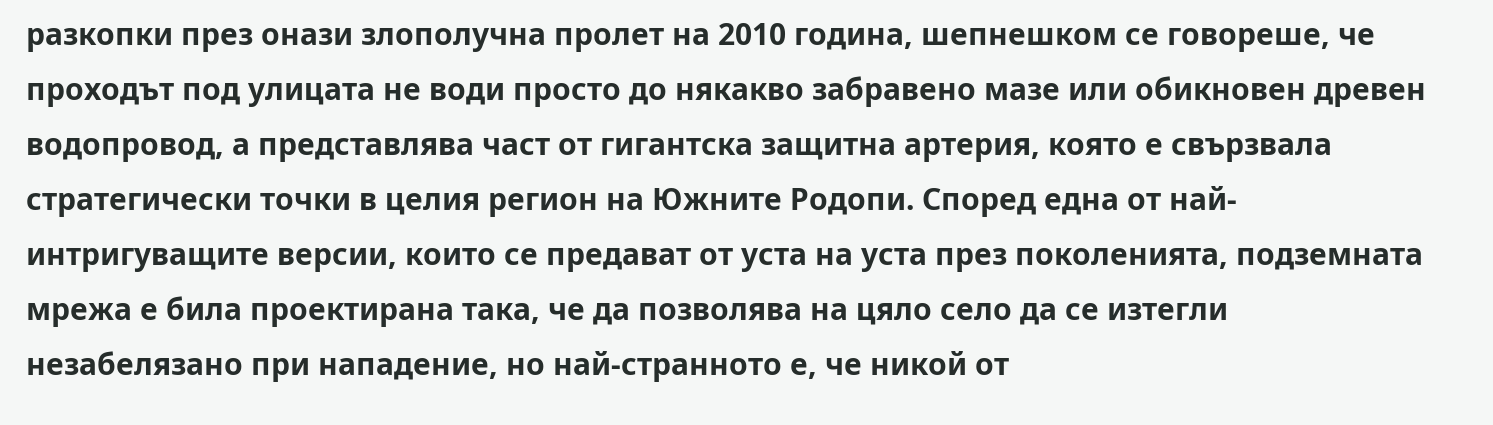разкопки през онази злополучна пролет на 2010 година, шепнешком се говореше, че проходът под улицата не води просто до някакво забравено мазе или обикновен древен водопровод, а представлява част от гигантска защитна артерия, която е свързвала стратегически точки в целия регион на Южните Родопи. Според една от най-интригуващите версии, които се предават от уста на уста през поколенията, подземната мрежа е била проектирана така, че да позволява на цяло село да се изтегли незабелязано при нападение, но най-странното е, че никой от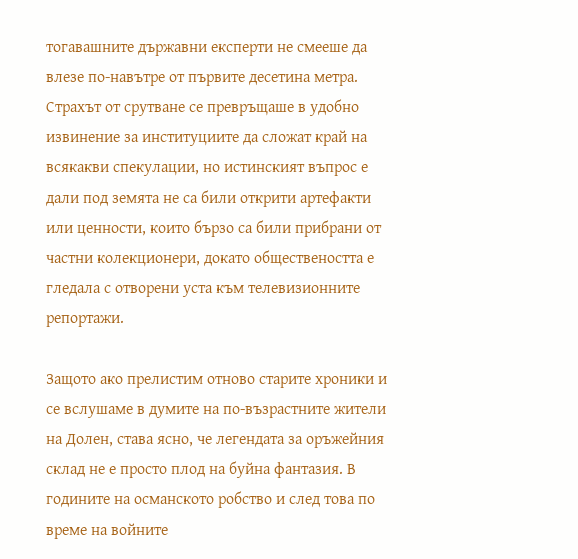тогавашните държавни експерти не смееше да влезе по-навътре от първите десетина метра. Страхът от срутване се превръщаше в удобно извинение за институциите да сложат край на всякакви спекулации, но истинският въпрос е дали под земята не са били открити артефакти или ценности, които бързо са били прибрани от частни колекционери, докато обществеността е гледала с отворени уста към телевизионните репортажи.

Защото ако прелистим отново старите хроники и се вслушаме в думите на по-възрастните жители на Долен, става ясно, че легендата за оръжейния склад не е просто плод на буйна фантазия. В годините на османското робство и след това по време на войните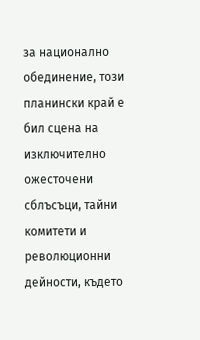за национално обединение, този планински край е бил сцена на изключително ожесточени сблъсъци, тайни комитети и революционни дейности, където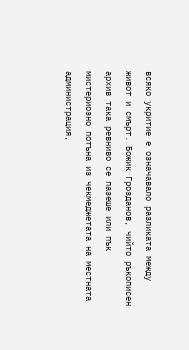всяко укритие е означавало разликата между живот и смърт. Божик Грозданов, чийто ръкописен архив така ревниво се пазеше или пък мистериозно потъна из чекмеджетата на местната администрация,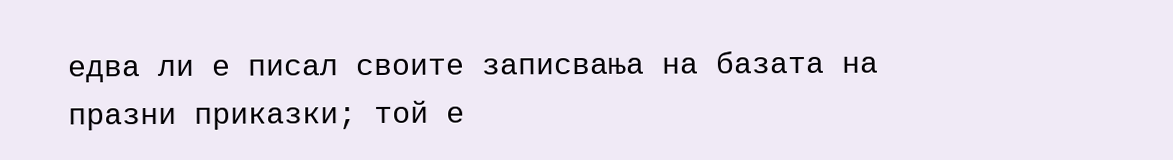едва ли е писал своите записвања на базата на празни приказки; той е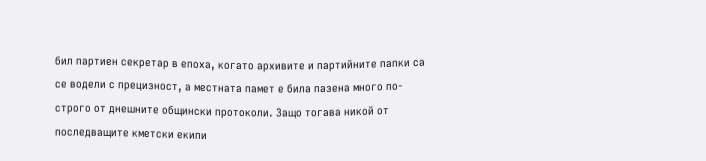бил партиен секретар в епоха, когато архивите и партийните папки са се водели с прецизност, а местната памет е била пазена много по-строго от днешните общински протоколи. Защо тогава никой от последващите кметски екипи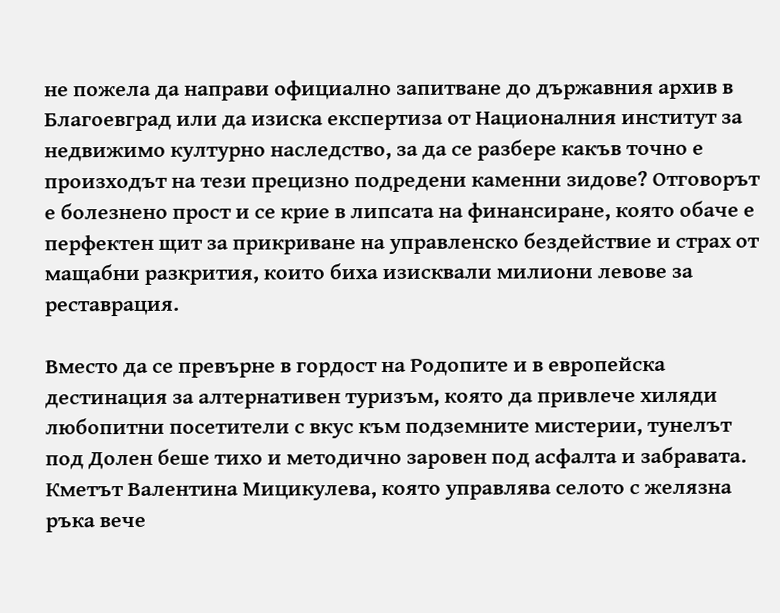не пожела да направи официално запитване до държавния архив в Благоевград или да изиска експертиза от Националния институт за недвижимо културно наследство, за да се разбере какъв точно е произходът на тези прецизно подредени каменни зидове? Отговорът е болезнено прост и се крие в липсата на финансиране, която обаче е перфектен щит за прикриване на управленско бездействие и страх от мащабни разкрития, които биха изисквали милиони левове за реставрация.

Вместо да се превърне в гордост на Родопите и в европейска дестинация за алтернативен туризъм, която да привлече хиляди любопитни посетители с вкус към подземните мистерии, тунелът под Долен беше тихо и методично заровен под асфалта и забравата. Кметът Валентина Мицикулева, която управлява селото с желязна ръка вече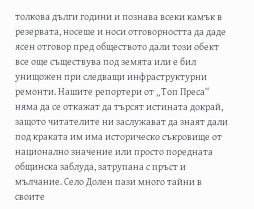толкова дълги години и познава всеки камък в резервата, носеше и носи отговорността да даде ясен отговор пред обществото дали този обект все още съществува под земята или е бил унищожен при следващи инфраструктурни ремонти. Нашите репортери от „Топ Преса“ няма да се откажат да търсят истината докрай, защото читателите ни заслужават да знаят дали под краката им има историческо съкровище от национално значение или просто поредната общинска заблуда, затрупана с пръст и мълчание. Село Долен пази много тайни в своите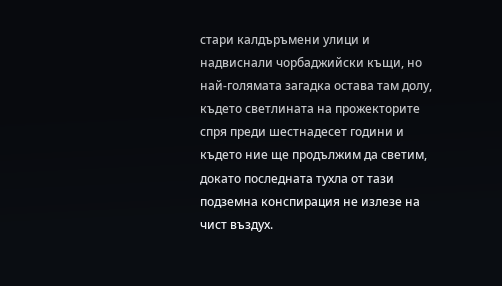стари калдъръмени улици и надвиснали чорбаджийски къщи, но най-голямата загадка остава там долу, където светлината на прожекторите спря преди шестнадесет години и където ние ще продължим да светим, докато последната тухла от тази подземна конспирация не излезе на чист въздух.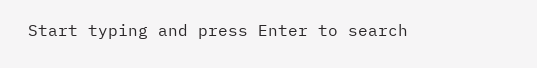Start typing and press Enter to search